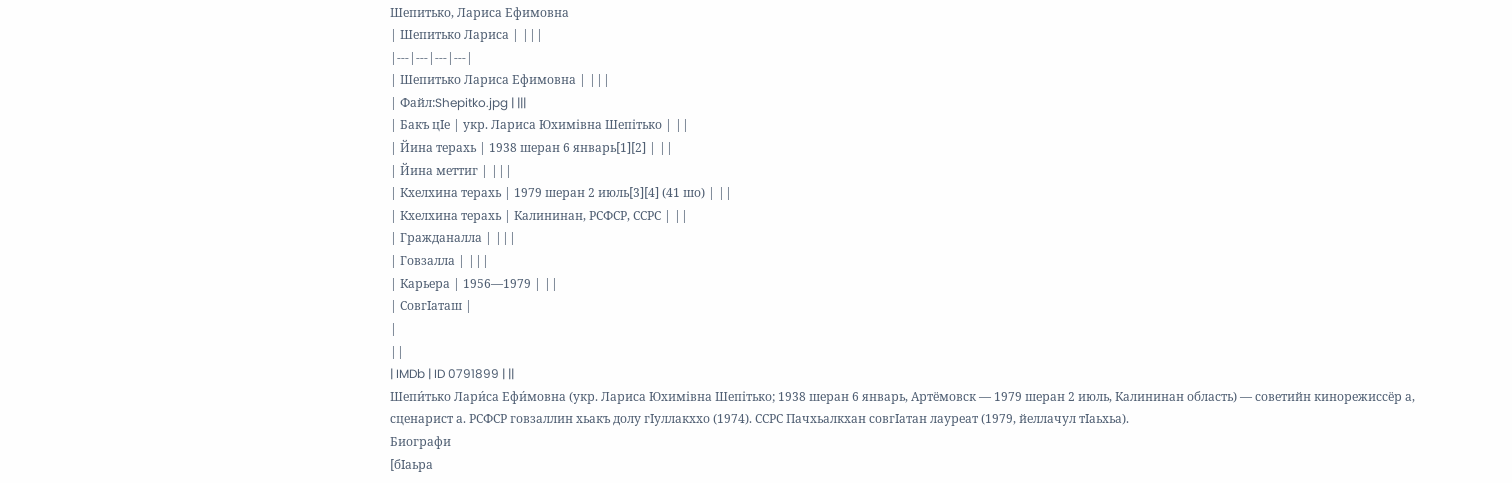Шепитько, Лариса Ефимовна
| Шепитько Лариса | |||
|---|---|---|---|
| Шепитько Лариса Ефимовна | |||
| Файл:Shepitko.jpg | |||
| Бакъ цӀе | укр. Лариса Юхимівна Шепітько | ||
| Йина терахь | 1938 шеран 6 январь[1][2] | ||
| Йина меттиг | |||
| Кхелхина терахь | 1979 шеран 2 июль[3][4] (41 шо) | ||
| Кхелхина терахь | Калининан, РСФСР, ССРС | ||
| Гражданалла | |||
| Говзалла | |||
| Карьера | 1956—1979 | ||
| СовгӀаташ |
|
||
| IMDb | ID 0791899 | ||
Шепи́тько Лари́са Ефи́мовна (укр. Лариса Юхимівна Шепітько; 1938 шеран 6 январь, Артёмовск — 1979 шеран 2 июль, Калининан область) — советийн кинорежиссёр а, сценарист а. РСФСР говзаллин хьакъ долу гӀуллакххо (1974). ССРС Пачхьалкхан совгӀатан лауреат (1979, йеллачул тӀаьхьа).
Биографи
[бӀаьра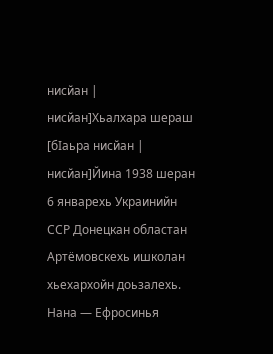нисйан | нисйан]Хьалхара шераш
[бӀаьра нисйан | нисйан]Йина 1938 шеран 6 январехь Украинийн ССР Донецкан областан Артёмовскехь ишколан хьехархойн доьзалехь.
Нана — Ефросинья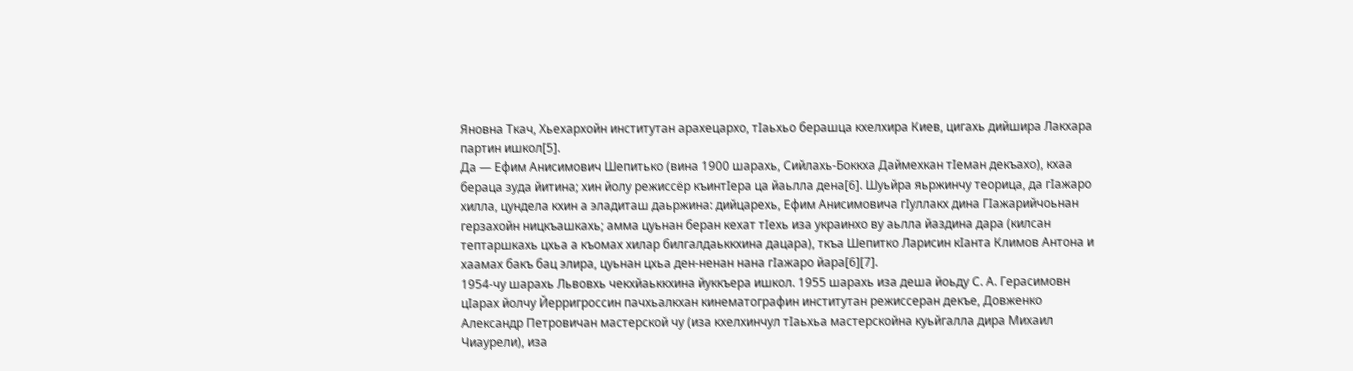Яновна Ткач, Хьехархойн институтан арахецархо, тӀаьхьо берашца кхелхира Киев, цигахь дийшира Лакхара партин ишкол[5].
Да — Ефим Анисимович Шепитько (вина 1900 шарахь, Сийлахь-Боккха Даймехкан тӀеман декъахо), кхаа бераца зуда йитина; хин йолу режиссёр къинтӀера ца йаьлла дена[6]. Шуьйра яьржинчу теорица, да гӀажаро хилла, цундела кхин а эладиташ даьржина: дийцарехь, Ефим Анисимовича гӀуллакх дина ГӀажарийчоьнан герзахойн ницкъашкахь; амма цуьнан беран кехат тӀехь иза украинхо ву аьлла йаздина дара (килсан тептаршкахь цхьа а къомах хилар билгалдаьккхина дацара), ткъа Шепитко Ларисин кӀанта Климов Антона и хаамах бакъ бац элира, цуьнан цхьа ден-ненан нана гӀажаро йара[6][7].
1954-чу шарахь Львовхь чекхйаьккхина йуккъера ишкол. 1955 шарахь иза деша йоьду С. А. Герасимовн цӀарах йолчу Йерригроссин пачхьалкхан кинематографин институтан режиссеран декъе, Довженко Александр Петровичан мастерской чу (иза кхелхинчул тӀаьхьа мастерскойна куьйгалла дира Михаил Чиаурели), иза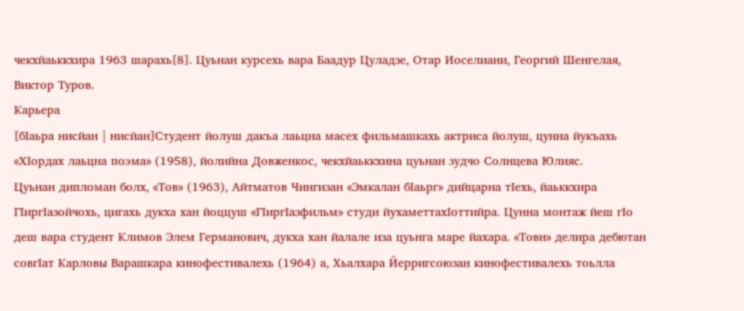чекхйаьккхира 1963 шарахь[8]. Цуьнан курсехь вара Баадур Цуладзе, Отар Иоселиани, Георгий Шенгелая, Виктор Туров.
Карьера
[бӀаьра нисйан | нисйан]Студент йолуш дакъа лаьцна масех фильмашкахь актриса йолуш, цунна йукъахь «ХӀордах лаьцна поэма» (1958), йолийна Довженкос, чекхйаьккхина цуьнан зудчо Солнцева Юлияс.
Цуьнан дипломан болх, «Тов» (1963), Айтматов Чингизан «Эмкалан бӀаьрг» дийцарна тӀехь, йаьккхира ГӀиргӀазойчохь, цигахь дукха хан йоццуш «ГӀиргӀазфильм» студи йухаметтахӀоттийра. Цунна монтаж йеш гӀо деш вара студент Климов Элем Германович, дукха хан йалале иза цуьнга маре йахара. «Товн» делира дебютан совгӀат Карловы Варашкара кинофестивалехь (1964) а, Хьалхара Йерригсоюзан кинофестивалехь тоьлла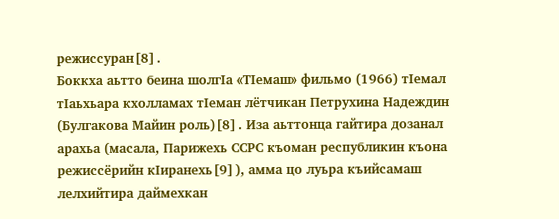режиссуран[8].
Боккха аьтто беина шолгӀа «ТӀемаш» фильмо (1966) тӀемал тӀаьхьара кхолламах тӀеман лётчикан Петрухина Надеждин (Булгакова Майин роль)[8]. Иза аьттонца гайтира дозанал арахьа (масала, Парижехь ССРС къоман республикин къона режиссёрийн кӀиранехь[9]), амма цо луьра къийсамаш лелхийтира даймехкан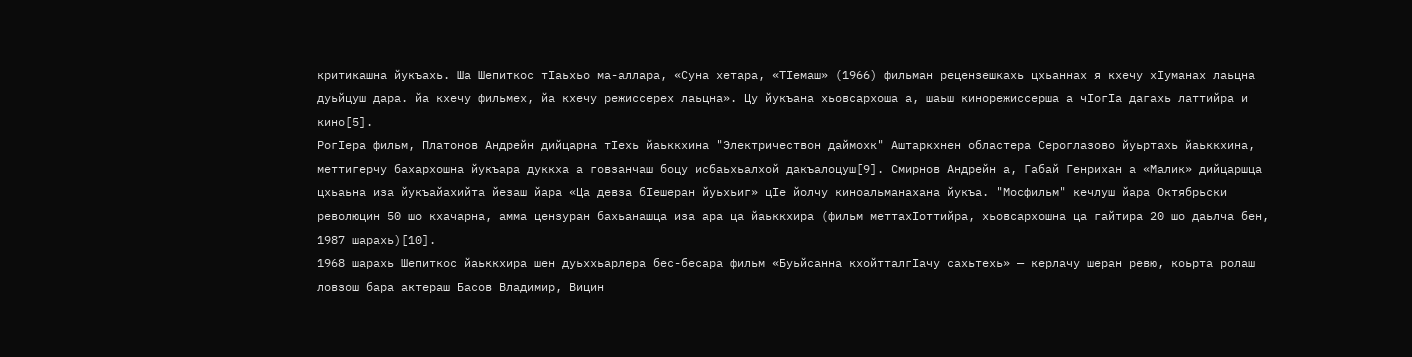критикашна йукъахь. Ша Шепиткос тӀаьхьо ма-аллара, «Суна хетара, «ТӀемаш» (1966) фильман рецензешкахь цхьаннах я кхечу хӀуманах лаьцна дуьйцуш дара. йа кхечу фильмех, йа кхечу режиссерех лаьцна». Цу йукъана хьовсархоша а, шаьш кинорежиссерша а чӀогӀа дагахь латтийра и кино[5].
РогӀера фильм, Платонов Андрейн дийцарна тӀехь йаьккхина "Электричествон даймохк" Аштаркхнен областера Сероглазово йуьртахь йаьккхина, меттигерчу бахархошна йукъара дуккха а говзанчаш боцу исбаьхьалхой дакъалоцуш[9]. Смирнов Андрейн а, Габай Генрихан а «Малик» дийцаршца цхьаьна иза йукъайахийта йезаш йара «Ца девза бӀешеран йуьхьиг» цӀе йолчу киноальманахана йукъа. "Мосфильм" кечлуш йара Октябрьски революцин 50 шо кхачарна, амма цензуран бахьанашца иза ара ца йаьккхира (фильм меттахӀоттийра, хьовсархошна ца гайтира 20 шо даьлча бен, 1987 шарахь)[10].
1968 шарахь Шепиткос йаьккхира шен дуьххьарлера бес-бесара фильм «Буьйсанна кхойтталгӀачу сахьтехь» — керлачу шеран ревю, коьрта ролаш ловзош бара актераш Басов Владимир, Вицин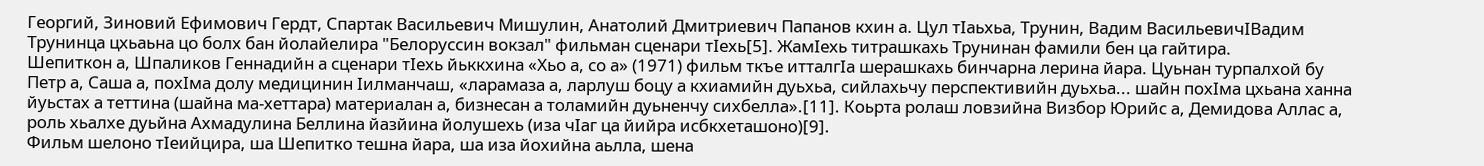Георгий, Зиновий Ефимович Гердт, Спартак Васильевич Мишулин, Анатолий Дмитриевич Папанов кхин а. Цул тӀаьхьа, Трунин, Вадим ВасильевичӀВадим Трунинца цхьаьна цо болх бан йолайелира "Белоруссин вокзал" фильман сценари тӀехь[5]. ЖамӀехь титрашкахь Трунинан фамили бен ца гайтира.
Шепиткон а, Шпаликов Геннадийн а сценари тӀехь йьккхина «Хьо а, со а» (1971) фильм ткъе итталгӀа шерашкахь бинчарна лерина йара. Цуьнан турпалхой бу Петр а, Саша а, похӀма долу медицинин Ӏилманчаш, «ларамаза а, ларлуш боцу а кхиамийн дуьхьа, сийлахьчу перспективийн дуьхьа... шайн похӀма цхьана ханна йуьстах а теттина (шайна ма-хеттара) материалан а, бизнесан а толамийн дуьненчу сихбелла».[11]. Коьрта ролаш ловзийна Визбор Юрийс а, Демидова Аллас а, роль хьалхе дуьйна Ахмадулина Беллина йазйина йолушехь (иза чӀаг ца йийра исбкхеташоно)[9].
Фильм шелоно тӀеийцира, ша Шепитко тешна йара, ша иза йохийна аьлла, шена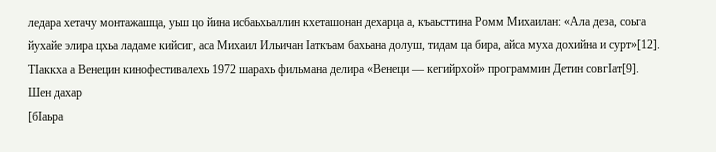ледара хетачу монтажашца, уьш цо йина исбаьхьаллин кхеташонан дехарца а, къаьсттина Ромм Михаилан: «Ала деза, соьга йухайе элира цхьа ладаме кийсиг, аса Михаил Ильичан Ӏаткъам бахьана долуш, тидам ца бира, айса муха дохийна и сурт»[12]. ТӀаккха а Венецин кинофестивалехь 1972 шарахь фильмана делира «Венеци — кегийрхой» программин Детин совгӀат[9].
Шен дахар
[бӀаьра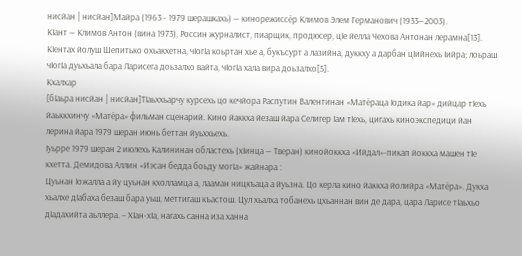нисйан | нисйан]Майра (1963 - 1979 шерашкахь) — кинорежиссёр Климов Элем Германович (1933—2003).
КӀант — Климов Антон (вина 1973), Россин журналист, пиарщик, продюсер, цӀе йелла Чехова Антонан лерамна[13]. КӀентах йолуш Шепитько охьакхетна, чӀогӀа коьртан хье а, букъсурт а лазийна, дуккху а дарбан цӀийнехь Ӏийра; лоьраш чӀогӀа дуьхьала бара Ларисега доьзалхо вайта, чӀогӀа хала вира доьзалхо[5].
Кхалхар
[бӀаьра нисйан | нисйан]ТӀаьххьарчу курсехь цо кечйора Распутин Валентинан «Матёраца Ӏодика йар» дийцар тӀехь йаьккхинчу «Матёра» фильман сценарий. Кино йаккха йезаш йара Селигер Ӏам тӀехь, цигахь киноэкспедици йан лерина йара 1979 шеран июнь беттан йуьххьехь.
Ӏуьрре 1979 шеран 2 июлехь Калининан областехь (хӀинца — Тверан) кинойоккха «Ийдал»-пикап йоккха машен тӀе кхетта. Демидова Аллин «Иэсан бедда боьду могӀа» жайнара :
Цуьнан Ӏожалла а йу цуьнан кхолламца а, лааман ницкъаца а йуьзна. Цо керла кино йаккха йолийра «Матёра». Дукха хьалхе дӀабаха безаш бара уьш, меттигаш къастош. Цул хьалха тобанехь цхьаннан вин де дара, цара Ларисе тӀаьхьо дӀадахийта аьллера. – ХӀан-хӀа, нагахь санна иза ханна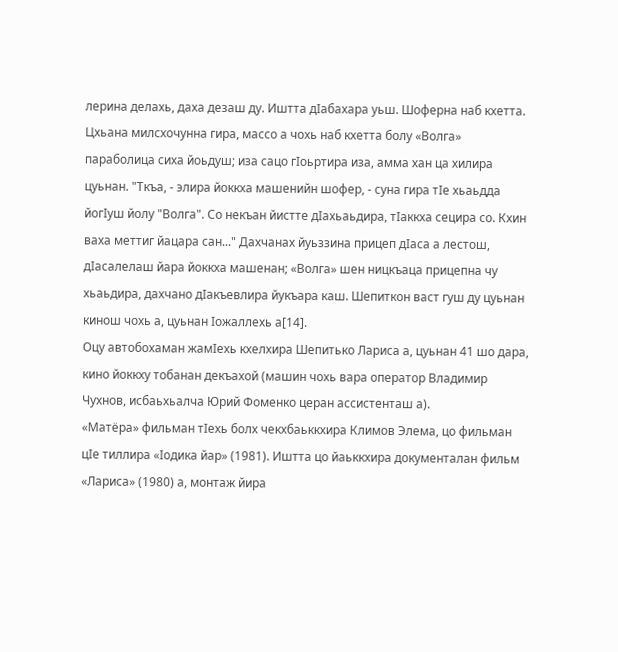лерина делахь, даха дезаш ду. Иштта дӀабахара уьш. Шоферна наб кхетта. Цхьана милсхочунна гира, массо а чохь наб кхетта болу «Волга» параболица сиха йоьдуш; иза сацо гӀоьртира иза, амма хан ца хилира цуьнан. "Ткъа, - элира йоккха машенийн шофер, - суна гира тӀе хьаьдда йогӀуш йолу "Волга". Со некъан йистте дӀахьаьдира, тӀаккха сецира со. Кхин ваха меттиг йацара сан..." Дахчанах йуьззина прицеп дӀаса а лестош, дӀасалелаш йара йоккха машенан; «Волга» шен ницкъаца прицепна чу хьаьдира, дахчано дӀакъевлира йукъара каш. Шепиткон васт гуш ду цуьнан кинош чохь а, цуьнан Ӏожаллехь а[14].
Оцу автобохаман жамӀехь кхелхира Шепитько Лариса а, цуьнан 41 шо дара, кино йоккху тобанан декъахой (машин чохь вара оператор Владимир Чухнов, исбаьхьалча Юрий Фоменко церан ассистенташ а).
«Матёра» фильман тӀехь болх чекхбаьккхира Климов Элема, цо фильман цӀе тиллира «Ӏодика йар» (1981). Иштта цо йаьккхира документалан фильм «Лариса» (1980) а, монтаж йира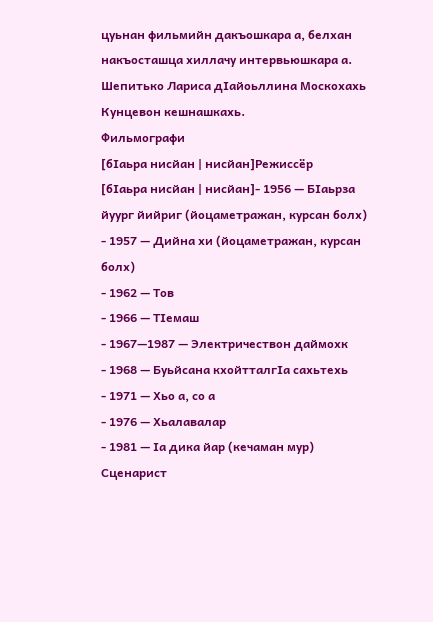цуьнан фильмийн дакъошкара а, белхан накъосташца хиллачу интервьюшкара а.
Шепитько Лариса дӀайоьллина Москохахь Кунцевон кешнашкахь.
Фильмографи
[бӀаьра нисйан | нисйан]Режиссёр
[бӀаьра нисйан | нисйан]- 1956 — БӀаьрза йуург йийриг (йоцаметражан, курсан болх)
- 1957 — Дийна хи (йоцаметражан, курсан болх)
- 1962 — Тов
- 1966 — ТӀемаш
- 1967—1987 — Электричествон даймохк
- 1968 — Буьйсана кхойтталгӀа сахьтехь
- 1971 — Хьо а, со а
- 1976 — Хьалавалар
- 1981 — Ӏа дика йар (кечаман мур)
Сценарист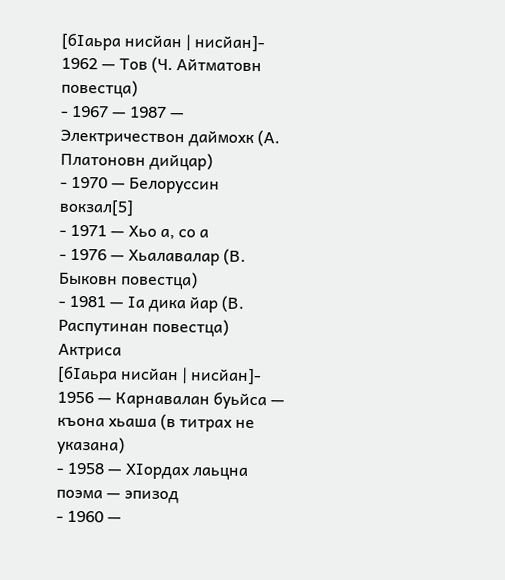[бӀаьра нисйан | нисйан]- 1962 — Тов (Ч. Айтматовн повестца)
- 1967 — 1987 — Электричествон даймохк (А. Платоновн дийцар)
- 1970 — Белоруссин вокзал[5]
- 1971 — Хьо а, со а
- 1976 — Хьалавалар (В. Быковн повестца)
- 1981 — Ӏа дика йар (В. Распутинан повестца)
Актриса
[бӀаьра нисйан | нисйан]- 1956 — Карнавалан буьйса — къона хьаша (в титрах не указана)
- 1958 — ХӀордах лаьцна поэма — эпизод
- 1960 —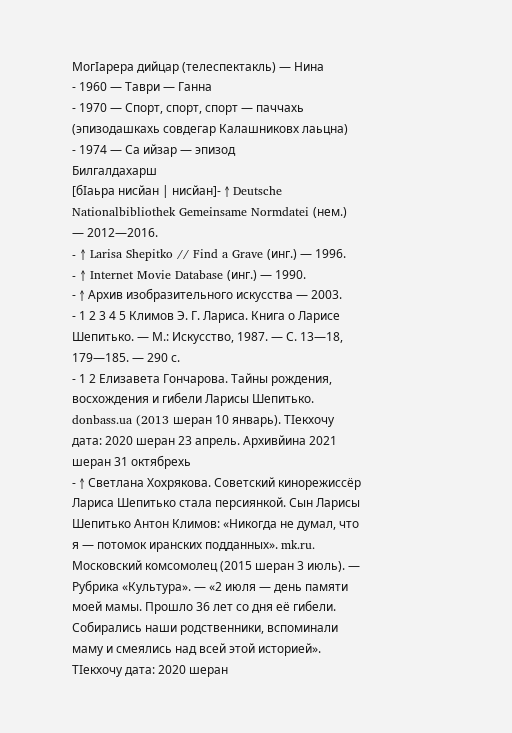МогӀарера дийцар (телеспектакль) — Нина
- 1960 — Таври — Ганна
- 1970 — Спорт, спорт, спорт — паччахь (эпизодашкахь совдегар Калашниковх лаьцна)
- 1974 — Са ийзар — эпизод
Билгалдахарш
[бӀаьра нисйан | нисйан]- ↑ Deutsche Nationalbibliothek Gemeinsame Normdatei (нем.) — 2012—2016.
- ↑ Larisa Shepitko // Find a Grave (инг.) — 1996.
- ↑ Internet Movie Database (инг.) — 1990.
- ↑ Архив изобразительного искусства — 2003.
- 1 2 3 4 5 Климов Э. Г. Лариса. Книга о Ларисе Шепитько. — М.: Искусство, 1987. — С. 13—18, 179—185. — 290 с.
- 1 2 Елизавета Гончарова. Тайны рождения, восхождения и гибели Ларисы Шепитько. donbass.ua (2013 шеран 10 январь). ТӀекхочу дата: 2020 шеран 23 апрель. Архивйина 2021 шеран 31 октябрехь
- ↑ Светлана Хохрякова. Советский кинорежиссёр Лариса Шепитько стала персиянкой. Сын Ларисы Шепитько Антон Климов: «Никогда не думал, что я — потомок иранских подданных». mk.ru. Московский комсомолец (2015 шеран 3 июль). — Рубрика «Культура». — «2 июля — день памяти моей мамы. Прошло 36 лет со дня её гибели. Собирались наши родственники, вспоминали маму и смеялись над всей этой историей». ТӀекхочу дата: 2020 шеран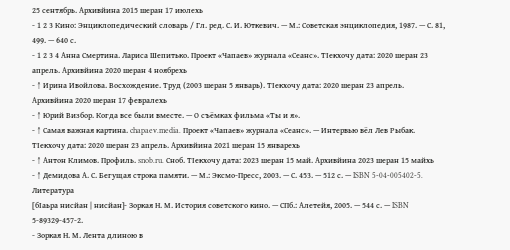25 сентябрь. Архивйина 2015 шеран 17 июлехь
- 1 2 3 Кино: Энциклопедический словарь / Гл. ред. С. И. Юткевич. — М.: Советская энциклопедия, 1987. — С. 81, 499. — 640 с.
- 1 2 3 4 Анна Смертина. Лариса Шепитько. Проект «Чапаев» журнала «Сеанс». ТӀекхочу дата: 2020 шеран 23 апрель. Архивйина 2020 шеран 4 ноябрехь
- ↑ Ирина Ивойлова. Восхождение. Труд (2003 шеран 5 январь). ТӀекхочу дата: 2020 шеран 23 апрель. Архивйина 2020 шеран 17 февралехь
- ↑ Юрий Визбор. Когда все были вместе. — О съёмках фильма «Ты и я».
- ↑ Самая важная картина. chapaev.media. Проект «Чапаев» журнала «Сеанс». — Интервью вёл Лев Рыбак. ТӀекхочу дата: 2020 шеран 23 апрель. Архивйина 2021 шеран 15 январехь
- ↑ Антон Климов. Профиль. snob.ru. Сноб. ТӀекхочу дата: 2023 шеран 15 май. Архивйина 2023 шеран 15 майхь
- ↑ Демидова А. С. Бегущая строка памяти. — М.: Эксмо-Пресс, 2003. — С. 453. — 512 с. — ISBN 5-04-005402-5.
Литература
[бӀаьра нисйан | нисйан]- Зоркая Н. М. История советского кино. — СПб.: Алетейя, 2005. — 544 с. — ISBN 5-89329-457-2.
- Зоркая Н. М. Лента длиною в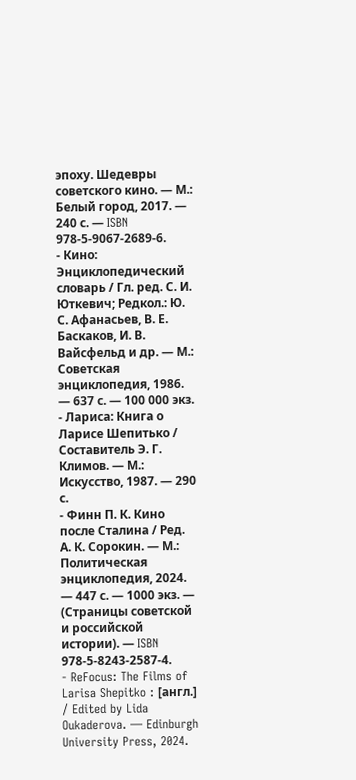эпоху. Шедевры советского кино. — М.: Белый город, 2017. — 240 с. — ISBN 978-5-9067-2689-6.
- Кино: Энциклопедический словарь / Гл. ред. С. И. Юткевич; Редкол.: Ю. С. Афанасьев, В. Е. Баскаков, И. В. Вайсфельд и др. — М.: Советская энциклопедия, 1986. — 637 с. — 100 000 экз.
- Лариса: Книга о Ларисе Шепитько / Составитель Э. Г. Климов. — М.: Искусство, 1987. — 290 с.
- Финн П. К. Кино после Сталина / Ред. А. К. Сорокин. — М.: Политическая энциклопедия, 2024. — 447 с. — 1000 экз. — (Страницы советской и российской истории). — ISBN 978-5-8243-2587-4.
- ReFocus: The Films of Larisa Shepitko : [англ.] / Edited by Lida Oukaderova. — Edinburgh University Press, 2024.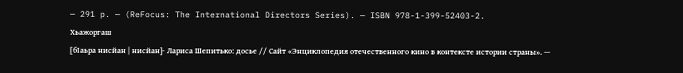— 291 p. — (ReFocus: The International Directors Series). — ISBN 978-1-399-52403-2.
Хьажоргаш
[бӀаьра нисйан | нисйан]- Лариса Шепитько: досье // Сайт «Энциклопедия отечественного кино в контексте истории страны». —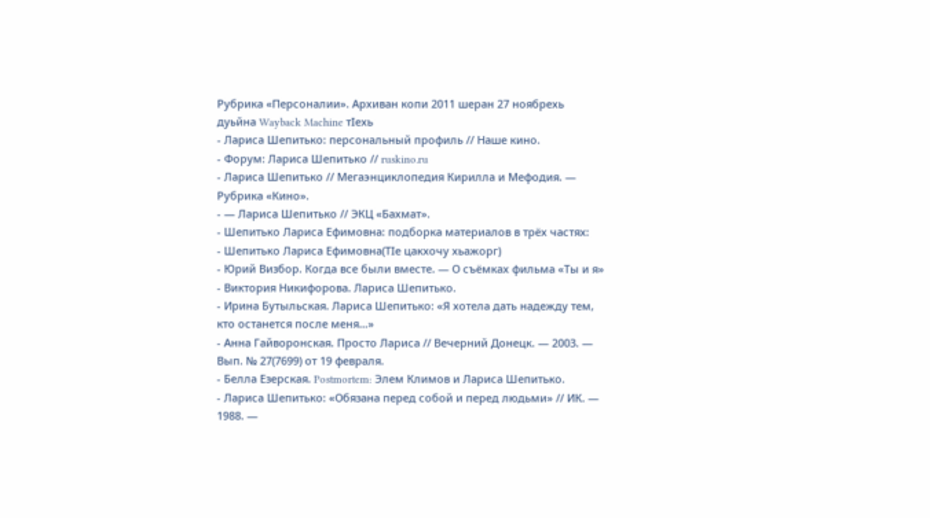Рубрика «Персоналии». Архиван копи 2011 шеран 27 ноябрехь дуьйна Wayback Machine тӀехь
- Лариса Шепитько: персональный профиль // Наше кино.
- Форум: Лариса Шепитько // ruskino.ru
- Лариса Шепитько // Мегаэнциклопедия Кирилла и Мефодия. — Рубрика «Кино».
- — Лариса Шепитько // ЭКЦ «Бахмат».
- Шепитько Лариса Ефимовна: подборка материалов в трёх частях:
- Шепитько Лариса Ефимовна(ТӀе цакхочу хьажорг)
- Юрий Визбор. Когда все были вместе. — О съёмках фильма «Ты и я»
- Виктория Никифорова. Лариса Шепитько.
- Ирина Бутыльская. Лариса Шепитько: «Я хотела дать надежду тем, кто останется после меня…»
- Анна Гайворонская. Просто Лариса // Вечерний Донецк. — 2003. — Вып. № 27(7699) от 19 февраля.
- Белла Езерская. Postmortem: Элем Климов и Лариса Шепитько.
- Лариса Шепитько: «Обязана перед собой и перед людьми» // ИК. — 1988. —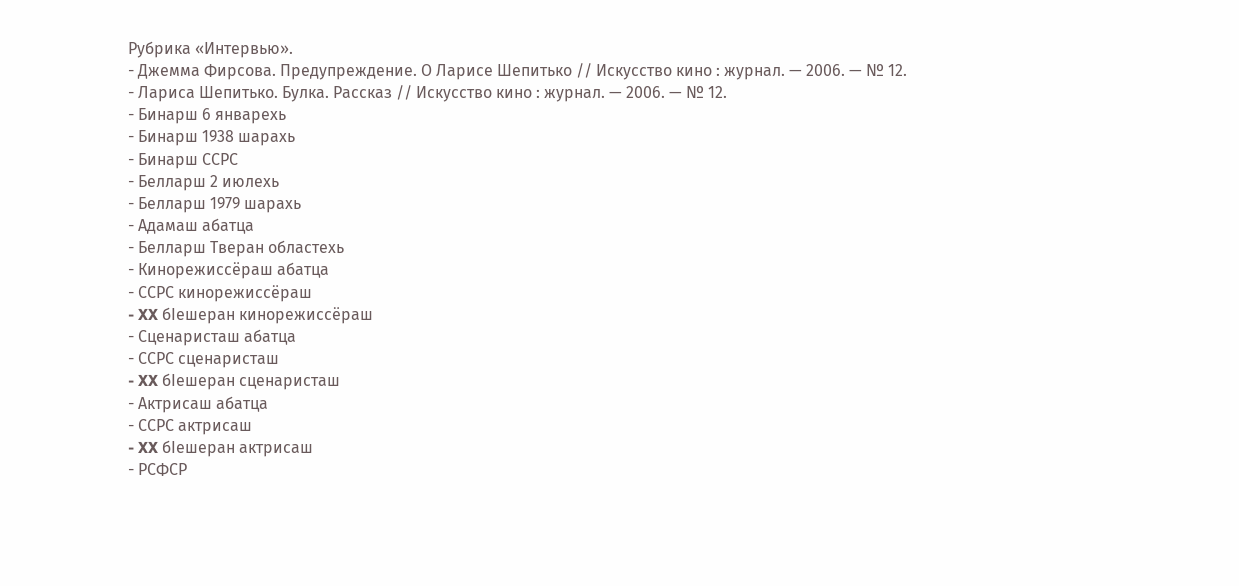Рубрика «Интервью».
- Джемма Фирсова. Предупреждение. О Ларисе Шепитько // Искусство кино : журнал. — 2006. — № 12.
- Лариса Шепитько. Булка. Рассказ // Искусство кино : журнал. — 2006. — № 12.
- Бинарш 6 январехь
- Бинарш 1938 шарахь
- Бинарш ССРС
- Белларш 2 июлехь
- Белларш 1979 шарахь
- Адамаш абатца
- Белларш Тверан областехь
- Кинорежиссёраш абатца
- ССРС кинорежиссёраш
- XX бӀешеран кинорежиссёраш
- Сценаристаш абатца
- ССРС сценаристаш
- XX бӀешеран сценаристаш
- Актрисаш абатца
- ССРС актрисаш
- XX бӀешеран актрисаш
- РСФСР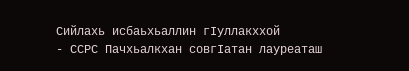Сийлахь исбаьхьаллин гӀуллакххой
- ССРС Пачхьалкхан совгӀатан лауреаташ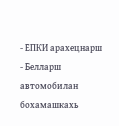- ЕПКИ арахецнарш
- Белларш автомобилан бохамашкахь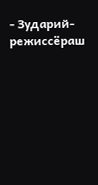- Зударий-режиссёраш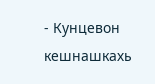- Кунцевон кешнашкахь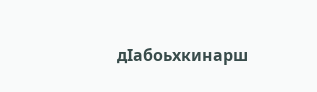дӀабоьхкинарш